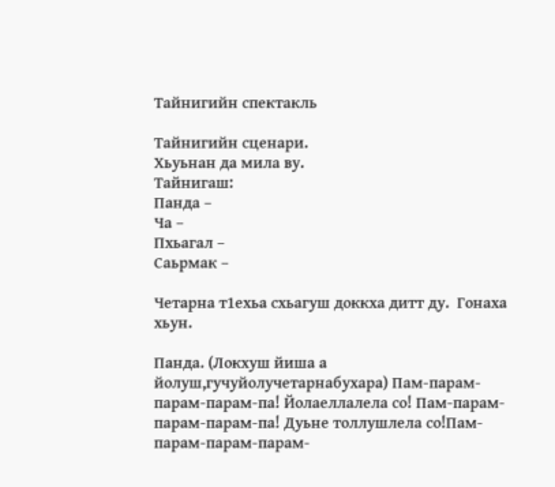Тайнигийн спектакль

Тайнигийн сценари.
Хьуьнан да мила ву.
Тайнигаш:
Панда –
Ча –
Пхьагал –
Саьрмак –

Четарна т1ехьа схьагуш доккха дитт ду.  Гонаха хьун.

Панда. (Локхуш йиша а йолуш,гучуйолучетарнабухара) Пам-парам-парам-парам-па! Йолаеллалела со! Пам-парам-парам-парам-па! Дуьне толлушлела со!Пам-парам-парам-парам-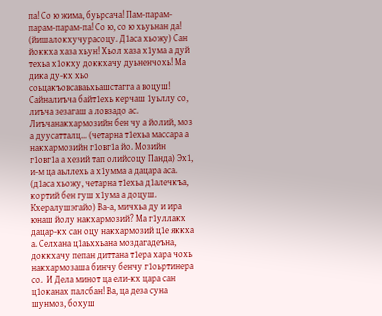па! Со ю жима, буьрсача! Пам-парам-парам-парам-па! Со ю, со ю хьуьнан да! (йишалокхучурасоцу. Д1аса хьожу) Сан йоккха хаза хьун! Хьол хаза х1ума а дуй техьа х1окху доккхачу дуьненчохь! Ма дика ду-кх хьо соьцакъовсаваьхьашстагга а воцуш! Сайналиъча байт1ехь керчаш 1уьллу со, лиъча зезагаш а ловзадо ас. Лиъчанакхармозийн бен чу а йолий, моз а дуусатталц… (четарна т1ехьа массара а накхармозийн г1овг1а йо. Мозийн г1овг1а а хезий тап олийсоцу Панда) Эх1, и-м ца аьллехь а х1умма а дацара аса. (д1аса хьожу, четарна т1ехьа д1алечкъа, кортий бен гуш х1ума а доцуш. Кхералушэгайо) Ва-а, мичхьа ду и ира юнаш йолу накхармозий? Ма г1уллакх дацар-кх сан оцу накхармозий ц1е яккха а. Селхана ц1аьххьана моздагадеъна, доккхачу пепан диттана т1ера хара чохь накхармозаша бинчу бенчу г1оьртинера со.  И Дела минот ца ели-кх цара сан ц1оканах палсбан! Ва, ца деза суна шунмоз, бохуш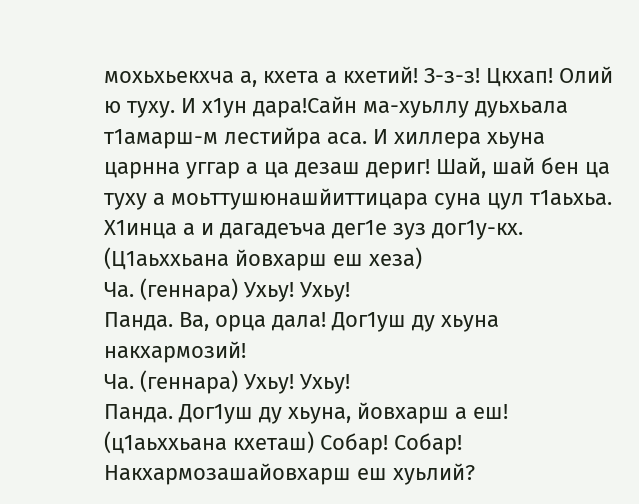мохьхьекхча а, кхета а кхетий! З-з-з! Цкхап! Олий ю туху. И х1ун дара!Сайн ма-хуьллу дуьхьала т1амарш-м лестийра аса. И хиллера хьуна царнна уггар а ца дезаш дериг! Шай, шай бен ца туху а моьттушюнашйиттицара суна цул т1аьхьа. Х1инца а и дагадеъча дег1е зуз дог1у-кх.
(Ц1аьххьана йовхарш еш хеза)
Ча. (геннара) Ухьу! Ухьу!
Панда. Ва, орца дала! Дог1уш ду хьуна накхармозий!
Ча. (геннара) Ухьу! Ухьу!
Панда. Дог1уш ду хьуна, йовхарш а еш! (ц1аьххьана кхеташ) Собар! Собар! Накхармозашайовхарш еш хуьлий?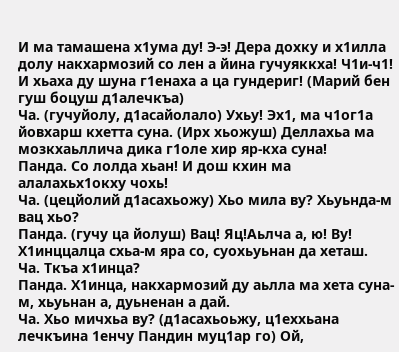И ма тамашена х1ума ду! Э-э! Дера дохку и х1илла долу накхармозий со лен а йина гучуяккха! Ч1и-ч1! И хьаха ду шуна г1енаха а ца гундериг! (Марий бен гуш боцуш д1алечкъа)
Ча. (гучуйолу, д1асайолало) Ухьу! Эх1, ма ч1ог1а йовхарш кхетта суна. (Ирх хьожуш) Деллахьа ма мозкхаьллича дика г1оле хир яр-кха суна!
Панда. Со лолда хьан! И дош кхин ма алалахьх1окху чохь!
Ча. (цецйолий д1асахьожу) Хьо мила ву? Хьуьнда-м вац хьо?
Панда. (гучу ца йолуш) Вац! Яц!Аьлча а, ю! Ву! Х1инццалца схьа-м яра со, суохьуьнан да хеташ.
Ча. Ткъа х1инца?
Панда. Х1инца, накхармозий ду аьлла ма хета суна-м, хьуьнан а, дуьненан а дай.
Ча. Хьо мичхьа ву? (д1асахьоьжу, ц1еххьана лечкъина 1енчу Пандин муц1ар го) Ой,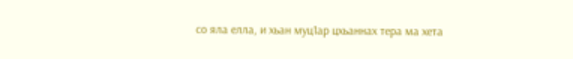со яла елла, и хьан муц1ар цхьаннах тера ма хета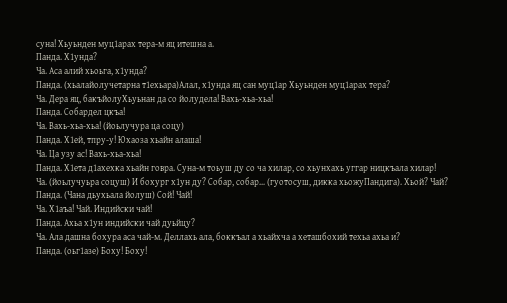суна! Хьуьнден муц1арах тера-м яц итешна а.
Панда. Х1унда?
Ча. Аса алий хьоьга, х1унда?
Панда. (хьалайолучетарна т1ехьара)Алал, х1унда яц сан муц1ар Хьуьнден муц1арах тера?
Ча. Дера яц, бакъйолуХьуьнан да со йолудела! Вахь-хьа-хьа!
Панда. Собардел цкъа!
Ча. Вахь-хьа-хьа! (йоьлучура ца соцу)
Панда. Х1ей, тпру-у! Юхаоза хьайн алаша!
Ча. Ца узу ас! Вахь-хьа-хьа!
Панда. Х1ета д1ахехка хьайн говра. Суна-м тоьуш ду со ча хилар, со хьунхахь уггар ницкъала хилар!
Ча. (йоьлучуьра соцуш) И бохург х1ун ду? Собар, собар… (гуотосуш, дикка хьожуПандига). Хьой? Чай?
Панда. (Чана дьухьала йолуш) Сой! Чай!
Ча. Х1аъа! Чай. Индийски чай!
Панда. Ахьа х1ун индийски чай дуьйцу?
Ча. Ала дашна бохура аса чай-м. Деллахь ала, боккъал а хьайхча а хеташбохий техьа ахьа и?
Панда. (оьг1азе) Боху! Боху!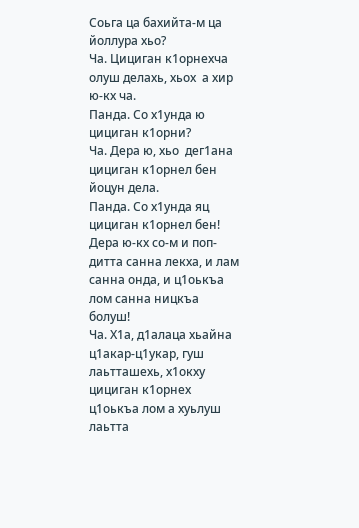Соьга ца бахийта-м ца йоллура хьо?
Ча. Цициган к1орнехча олуш делахь, хьох  а хир ю-кх ча.
Панда. Со х1унда ю цициган к1орни?
Ча. Дера ю, хьо  дег1ана цициган к1орнел бен йоцун дела.
Панда. Со х1унда яц цициган к1орнел бен! Дера ю-кх со-м и поп-дитта санна лекха, и лам санна онда, и ц1оькъа лом санна ницкъа болуш!
Ча. Х1а, д1алаца хьайна ц1акар-ц1укар, гуш лаьтташехь, х1окху цициган к1орнех ц1оькъа лом а хуьлуш лаьтта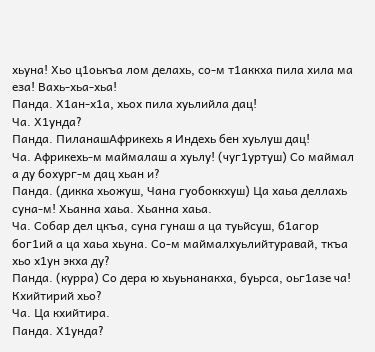хьуна! Хьо ц1оькъа лом делахь, со-м т1аккха пила хила ма еза! Вахь-хьа-хьа!
Панда. Х1ан-х1а, хьох пила хуьлийла дац!
Ча. Х1унда?
Панда. ПиланашАфрикехь я Индехь бен хуьлуш дац!
Ча. Африкехь-м маймалаш а хуьлу! (чуг1уртуш) Со маймал а ду бохург-м дац хьан и?
Панда. (дикка хьожуш, Чана гуобоккхуш) Ца хаьа деллахь суна-м! Хьанна хаьа. Хьанна хаьа.
Ча. Собар дел цкъа, суна гунаш а ца туьйсуш, б1агор бог1ий а ца хаьа хьуна. Со-м маймалхуьлийтуравай, ткъа хьо х1ун экха ду?
Панда. (курра) Со дера ю хьуьнанакха, буьрса, оьг1азе ча! Кхийтирий хьо?
Ча. Ца кхийтира.
Панда. Х1унда?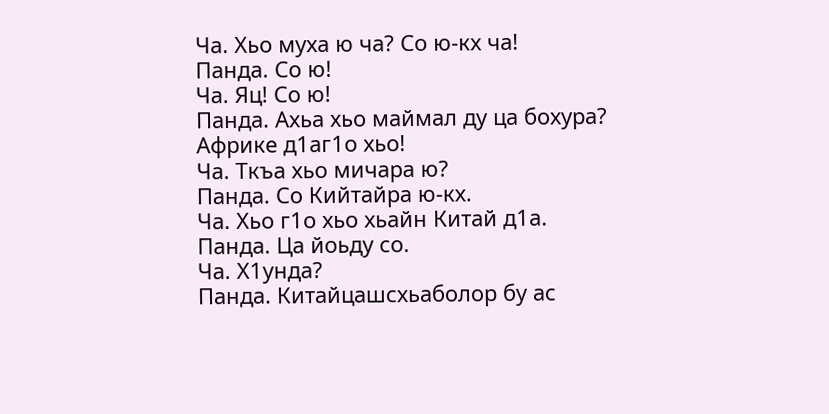Ча. Хьо муха ю ча? Со ю-кх ча!
Панда. Со ю!
Ча. Яц! Со ю!
Панда. Ахьа хьо маймал ду ца бохура? Африке д1аг1о хьо!
Ча. Ткъа хьо мичара ю?
Панда. Со Кийтайра ю-кх.
Ча. Хьо г1о хьо хьайн Китай д1а.
Панда. Ца йоьду со.
Ча. Х1унда?
Панда. Китайцашсхьаболор бу ас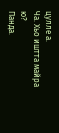цулле а.
Ча. Хьо иштта майра ю?
Панда.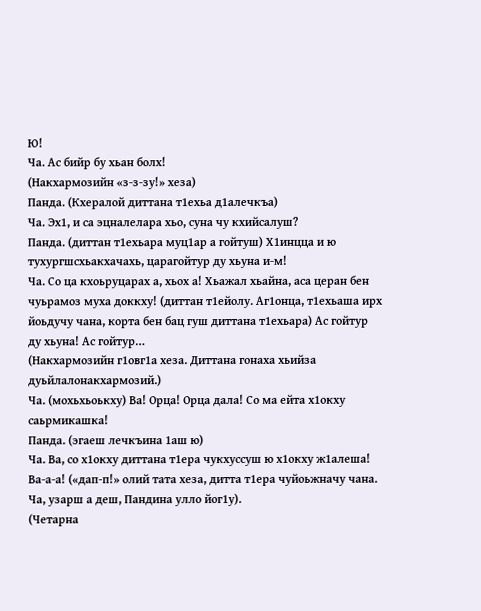Ю!
Ча. Ас бийр бу хьан болх!
(Накхармозийн «з-з-зу!» хеза)
Панда. (Кхералой диттана т1ехьа д1алечкъа)
Ча. Эх1, и са эцналелара хьо, суна чу кхийсалуш?
Панда. (диттан т1ехьара муц1ар а гойтуш) Х1инцца и ю тухургшсхьакхачахь, царагойтур ду хьуна и-м!
Ча. Со ца кхоьруцарах а, хьох а! Хьажал хьайна, аса церан бен чуьрамоз муха доккху! (диттан т1ейолу. Аг1онца, т1ехьаша ирх йоьдучу чана, корта бен бац гуш диттана т1ехьара) Ас гойтур ду хьуна! Ас гойтур…
(Накхармозийн г1овг1а хеза. Диттана гонаха хьийза дуьйлалонакхармозий.)
Ча. (мохьхьоькху) Ва! Орца! Орца дала! Со ма ейта х1окху саьрмикашка!
Панда. (эгаеш лечкъина 1аш ю)
Ча. Ва, со х1окху диттана т1ера чукхуссуш ю х1окху ж1алеша! Ва-а-а! («дап-п!» олий тата хеза, дитта т1ера чуйоьжначу чана. Ча, узарш а деш, Пандина улло йог1у).
(Четарна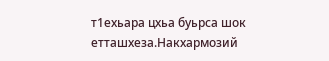т1ехьара цхьа буьрса шок етташхеза.Накхармозий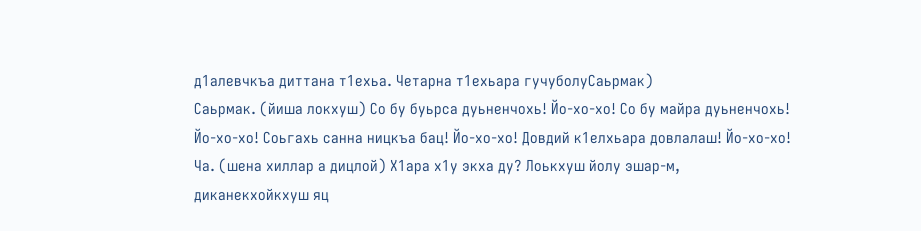д1алевчкъа диттана т1ехьа. Четарна т1ехьара гучуболуСаьрмак)
Саьрмак. (йиша локхуш) Со бу буьрса дуьненчохь! Йо-хо-хо! Со бу майра дуьненчохь! Йо-хо-хо! Соьгахь санна ницкъа бац! Йо-хо-хо! Довдий к1елхьара довлалаш! Йо-хо-хо!
Ча. (шена хиллар а дицлой) Х1ара х1у экха ду? Лоькхуш йолу эшар-м, диканекхойкхуш яц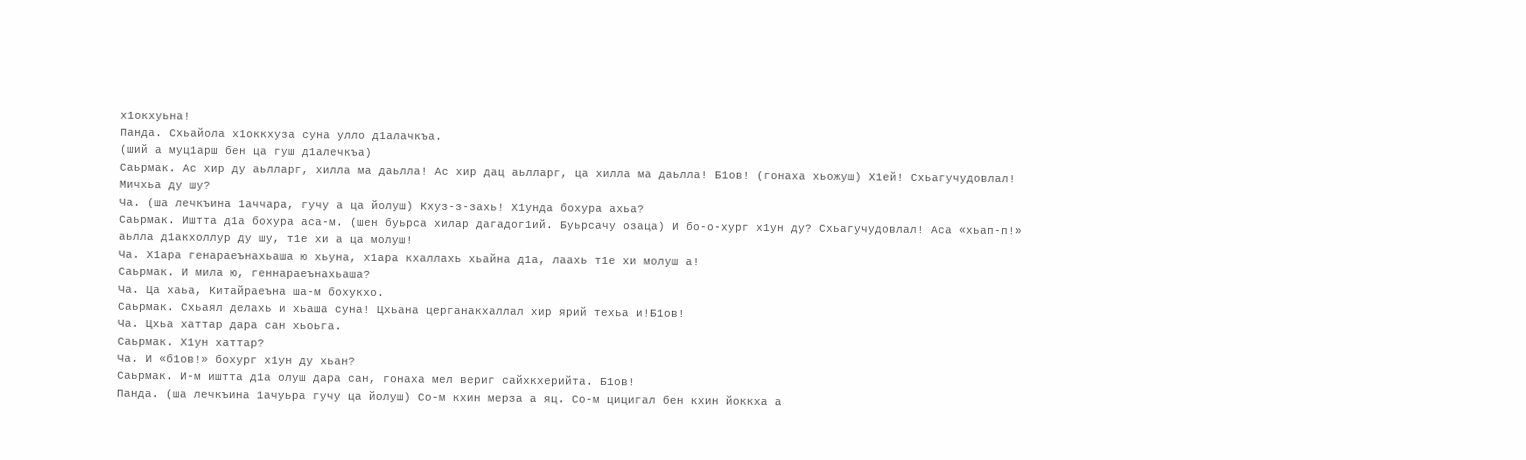х1окхуьна!
Панда. Схьайола х1оккхуза суна улло д1алачкъа.
(ший а муц1арш бен ца гуш д1алечкъа)
Саьрмак. Ас хир ду аьлларг, хилла ма даьлла! Ас хир дац аьлларг, ца хилла ма даьлла! Б1ов! (гонаха хьожуш) Х1ей! Схьагучудовлал! Мичхьа ду шу?
Ча. (ша лечкъина 1аччара, гучу а ца йолуш) Кхуз-з-захь! Х1унда бохура ахьа?
Саьрмак. Иштта д1а бохура аса-м. (шен буьрса хилар дагадог1ий. Буьрсачу озаца) И бо-о-хург х1ун ду? Схьагучудовлал! Аса «хьап-п!» аьлла д1акхоллур ду шу, т1е хи а ца молуш!
Ча. Х1ара генараеънахьаша ю хьуна, х1ара кхаллахь хьайна д1а, лаахь т1е хи молуш а!
Саьрмак. И мила ю, геннараеънахьаша?
Ча. Ца хаьа, Китайраеъна ша-м бохукхо.
Саьрмак. Схьаял делахь и хьаша суна! Цхьана церганакхаллал хир ярий техьа и!Б1ов!
Ча. Цхьа хаттар дара сан хьоьга.
Саьрмак. Х1ун хаттар?
Ча. И «б1ов!» бохург х1ун ду хьан?
Саьрмак. И-м иштта д1а олуш дара сан, гонаха мел вериг сайхкхерийта. Б1ов!
Панда. (ша лечкъина 1ачуьра гучу ца йолуш) Со-м кхин мерза а яц. Со-м цицигал бен кхин йоккха а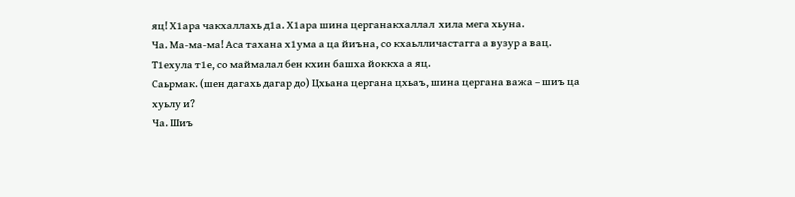яц! Х1ара чакхаллахь д1а. Х1ара шина церганакхаллал  хила мега хьуна.
Ча. Ма-ма-ма! Аса тахана х1ума а ца йиъна, со кхаьлличастагга а вузур а вац. Т1ехула т1е, со маймалал бен кхин башха йоккха а яц.
Саьрмак. (шен дагахь дагар до) Цхьана цергана цхьаъ, шина цергана важа – шиъ ца хуьлу и?
Ча. Шиъ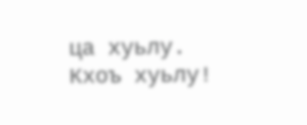ца хуьлу. Кхоъ хуьлу!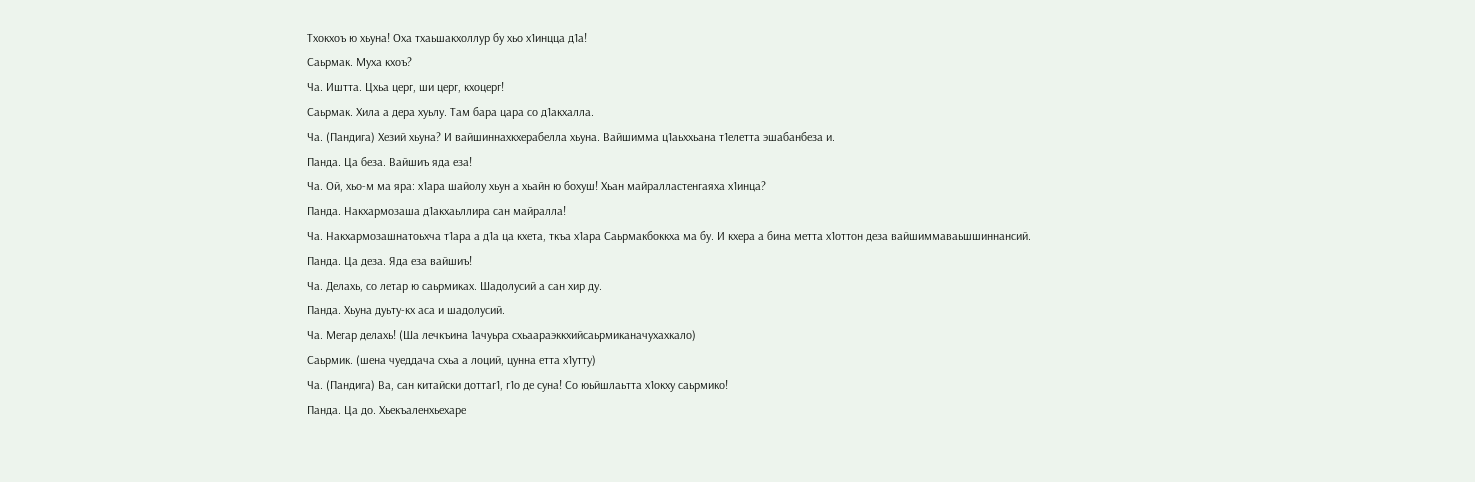Тхокхоъ ю хьуна! Оха тхаьшакхоллур бу хьо х1инцца д1а!
Саьрмак. Муха кхоъ?
Ча. Иштта. Цхьа церг, ши церг, кхоцерг!
Саьрмак. Хила а дера хуьлу. Там бара цара со д1акхалла.
Ча. (Пандига) Хезий хьуна? И вайшиннахкхерабелла хьуна. Вайшимма ц1аьххьана т1елетта эшабанбеза и.
Панда. Ца беза. Вайшиъ яда еза!
Ча. Ой, хьо-м ма яра: х1ара шайолу хьун а хьайн ю бохуш! Хьан майралластенгаяха х1инца?
Панда. Накхармозаша д1акхаьллира сан майралла!
Ча. Накхармозашнатоьхча т1ара а д1а ца кхета, ткъа х1ара Саьрмакбоккха ма бу. И кхера а бина метта х1оттон деза вайшиммаваьшшиннансий.
Панда. Ца деза. Яда еза вайшиъ!
Ча. Делахь, со летар ю саьрмиках. Шадолусий а сан хир ду.
Панда. Хьуна дуьту-кх аса и шадолусий.
Ча. Мегар делахь! (Ша лечкъина 1ачуьра схьаараэккхийсаьрмиканачухахкало)
Саьрмик. (шена чуеддача схьа а лоций, цунна етта х1утту)
Ча. (Пандига) Ва, сан китайски доттаг1, г1о де суна! Со юьйшлаьтта х1окху саьрмико!
Панда. Ца до. Хьекъаленхьехаре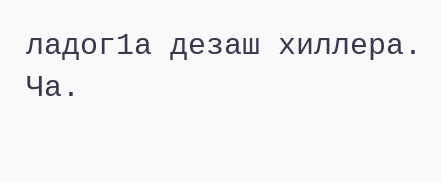ладог1а дезаш хиллера.
Ча.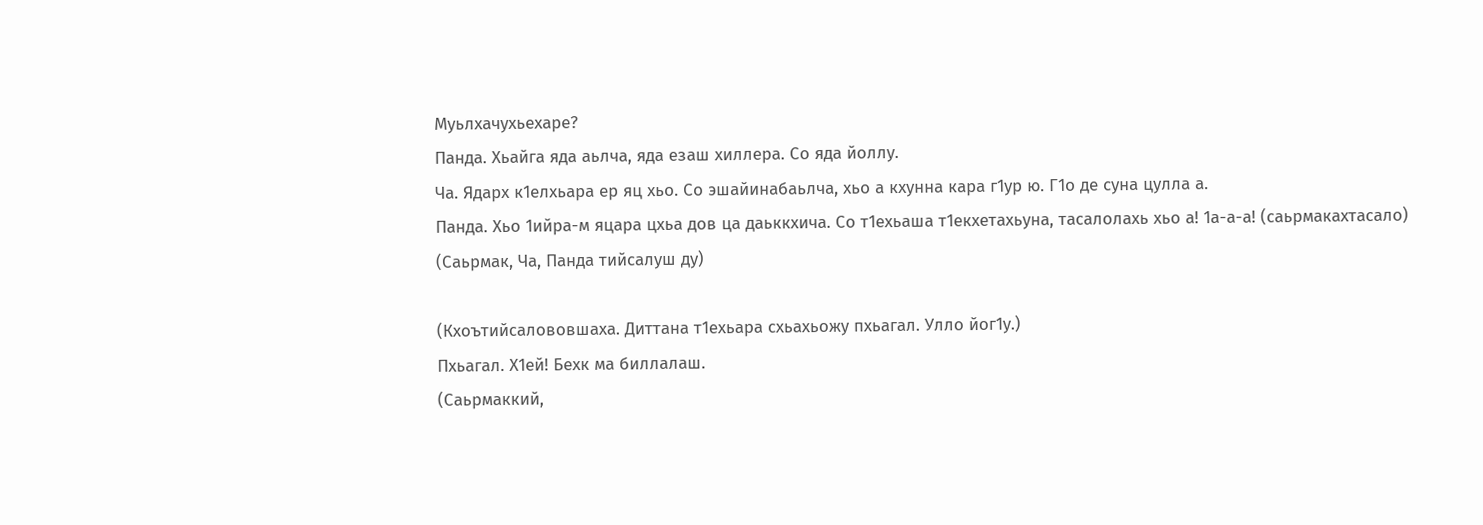Муьлхачухьехаре?
Панда. Хьайга яда аьлча, яда езаш хиллера. Со яда йоллу.
Ча. Ядарх к1елхьара ер яц хьо. Со эшайинабаьлча, хьо а кхунна кара г1ур ю. Г1о де суна цулла а.
Панда. Хьо 1ийра-м яцара цхьа дов ца даьккхича. Со т1ехьаша т1екхетахьуна, тасалолахь хьо а! 1а-а-а! (саьрмакахтасало)
(Саьрмак, Ча, Панда тийсалуш ду)

(Кхоътийсалововшаха. Диттана т1ехьара схьахьожу пхьагал. Улло йог1у.)
Пхьагал. Х1ей! Бехк ма биллалаш.
(Саьрмаккий,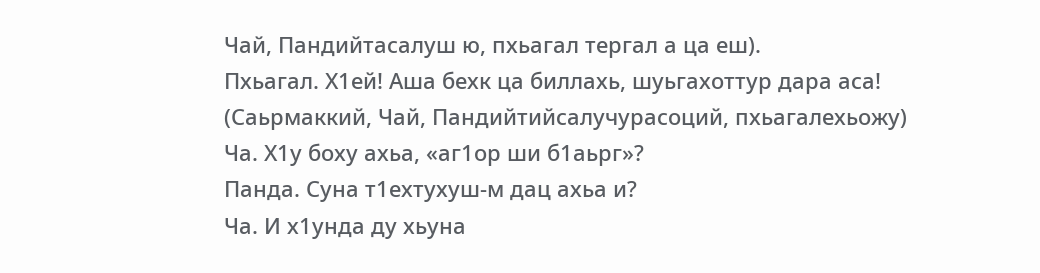Чай, Пандийтасалуш ю, пхьагал тергал а ца еш).
Пхьагал. Х1ей! Аша бехк ца биллахь, шуьгахоттур дара аса!
(Саьрмаккий, Чай, Пандийтийсалучурасоций, пхьагалехьожу)
Ча. Х1у боху ахьа, «аг1ор ши б1аьрг»?
Панда. Суна т1ехтухуш-м дац ахьа и?
Ча. И х1унда ду хьуна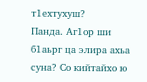т1ехтухуш?
Панда. Аг1ор ши б1аьрг ца элира ахьа суна? Со кийтайхо ю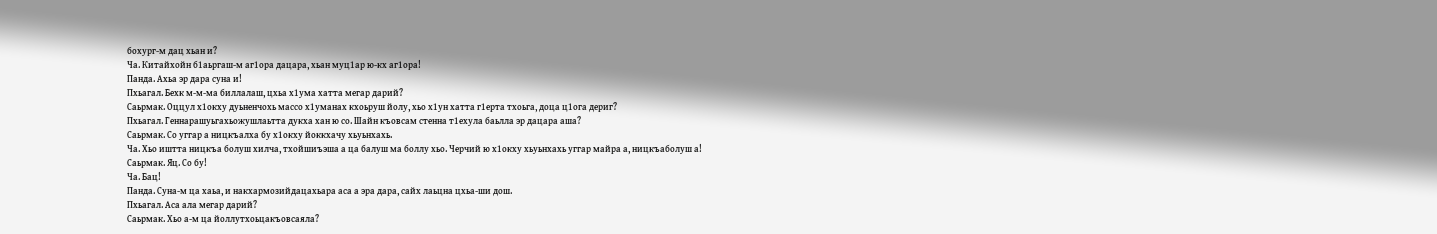бохург-м дац хьан и?
Ча. Китайхойн б1аьргаш-м аг1ора дацара, хьан муц1ар ю-кх аг1ора!
Панда. Ахьа эр дара суна и!
Пхьагал. Бехк м-м-ма биллалаш, цхьа х1ума хатта мегар дарий?
Саьрмак. Оццул х1окху дуьненчохь массо х1уманах кхоьруш йолу, хьо х1ун хатта г1ерта тхоьга, доца ц1ога дериг?
Пхьагал. Геннарашуьгахьожушлаьтта дукха хан ю со. Шайн къовсам стенна т1ехула баьлла эр дацара аша?
Саьрмак. Со уггар а ницкъалха бу х1окху йоккхачу хьуьнхахь.
Ча. Хьо иштта ницкъа болуш хилча, тхойшиъэша а ца балуш ма боллу хьо. Черчий ю х1окху хьуьнхахь уггар майра а, ницкъаболуш а!
Саьрмак. Яц. Со бу!
Ча. Бац!
Панда. Суна-м ца хаьа, и накхармозийдацахьара аса а эра дара, сайх лаьцна цхьа-ши дош.
Пхьагал. Аса ала мегар дарий?
Саьрмак. Хьо а-м ца йоллутхоьцакъовсаяла?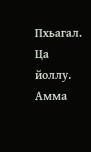Пхьагал. Ца йоллу. Амма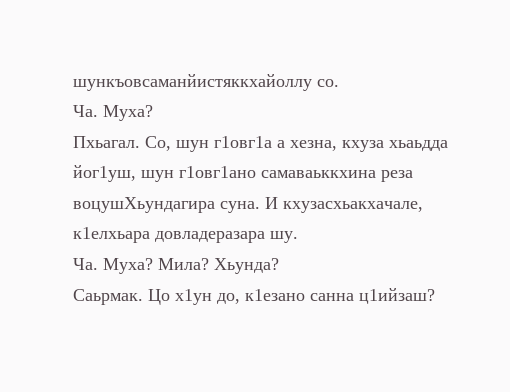шункъовсаманйистяккхайоллу со.
Ча. Муха?
Пхьагал. Со, шун г1овг1а а хезна, кхуза хьаьдда йог1уш, шун г1овг1ано самаваьккхина реза воцушХьундагира суна. И кхузасхьакхачале, к1елхьара довладеразара шу.
Ча. Муха? Мила? Хьунда?
Саьрмак. Цо х1ун до, к1езано санна ц1ийзаш?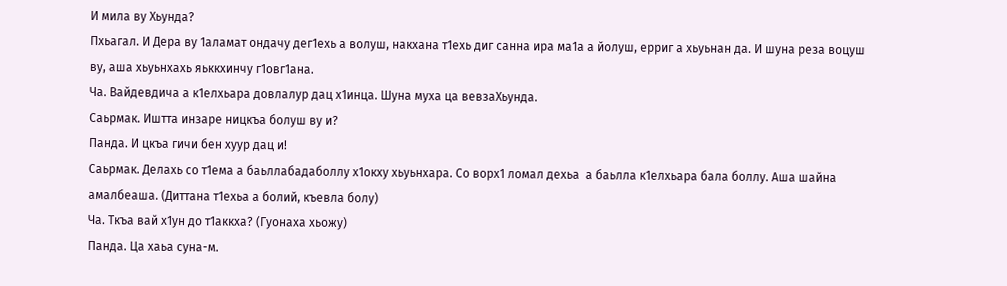И мила ву Хьунда?
Пхьагал. И Дера ву 1аламат ондачу дег1ехь а волуш, накхана т1ехь диг санна ира ма1а а йолуш, ерриг а хьуьнан да. И шуна реза воцуш ву, аша хьуьнхахь яьккхинчу г1овг1ана.
Ча. Вайдевдича а к1елхьара довлалур дац х1инца. Шуна муха ца вевзаХьунда.
Саьрмак. Иштта инзаре ницкъа болуш ву и?
Панда. И цкъа гичи бен хуур дац и!
Саьрмак. Делахь со т1ема а баьллабадаболлу х1окху хьуьнхара. Со ворх1 ломал дехьа  а баьлла к1елхьара бала боллу. Аша шайна амалбеаша. (Диттана т1ехьа а болий, къевла болу)
Ча. Ткъа вай х1ун до т1аккха? (Гуонаха хьожу)
Панда. Ца хаьа суна-м.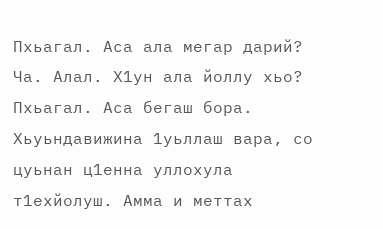Пхьагал. Аса ала мегар дарий?
Ча. Алал. Х1ун ала йоллу хьо?
Пхьагал. Аса бегаш бора. Хьуьндавижина 1уьллаш вара, со цуьнан ц1енна уллохула т1ехйолуш. Амма и меттах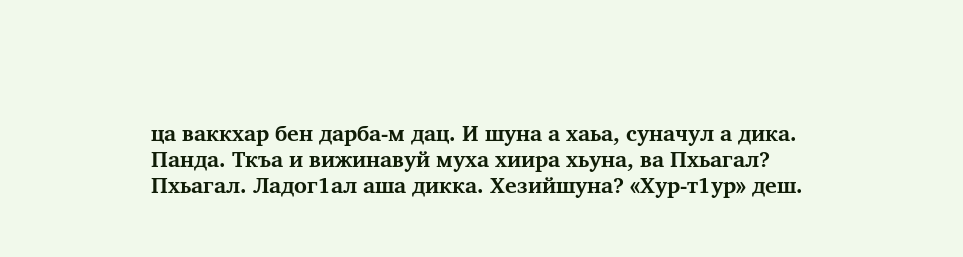ца ваккхар бен дарба-м дац. И шуна а хаьа, суначул а дика.
Панда. Ткъа и вижинавуй муха хиира хьуна, ва Пхьагал?
Пхьагал. Ладог1ал аша дикка. Хезийшуна? «Хур-т1ур» деш.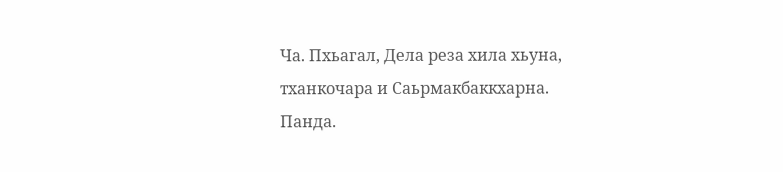Ча. Пхьагал, Дела реза хила хьуна, тханкочара и Саьрмакбаккхарна.
Панда.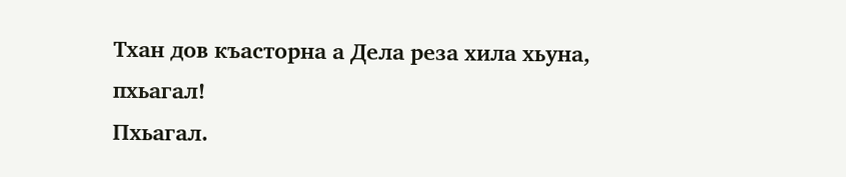Тхан дов къасторна а Дела реза хила хьуна, пхьагал!
Пхьагал.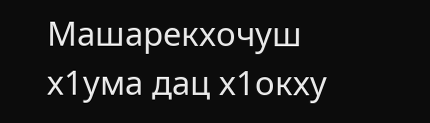Машарекхочуш х1ума дац х1окху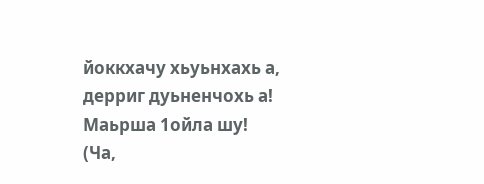йоккхачу хьуьнхахь а, дерриг дуьненчохь а! Маьрша 1ойла шу!
(Ча,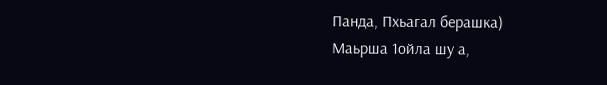Панда, Пхьагал берашка)
Маьрша 1ойла шу а,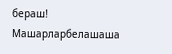бераш! Машарларбелашаша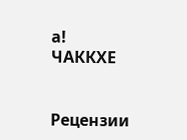а!
ЧАККХЕ


Рецензии